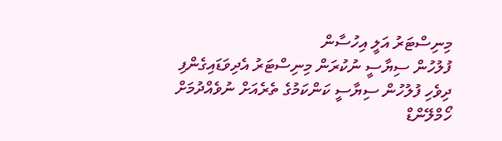މިނިސްޓަރު އަލީ އިހުސާން
ފުލުހުން ސިޔާސީ ނުކުރަން މިނިސްޓަރު އެދިވަޑައިގެންފި
ދިވެހި ފުލުހުން ސިޔާސީ ކަންކަމުގެ ތެރެއަށް ނުވެއްދުމަށް ހޯމްލޭންޑް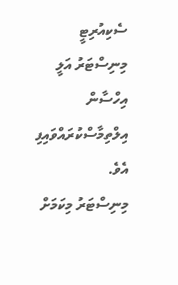ސެކިއުރިޓީ މިނިސްޓަރު އަލީ އިހްސާން އިލްތިމާސްކުރައްވައިފި އެވެ.
މިނިސްޓަރު މިކަމަށް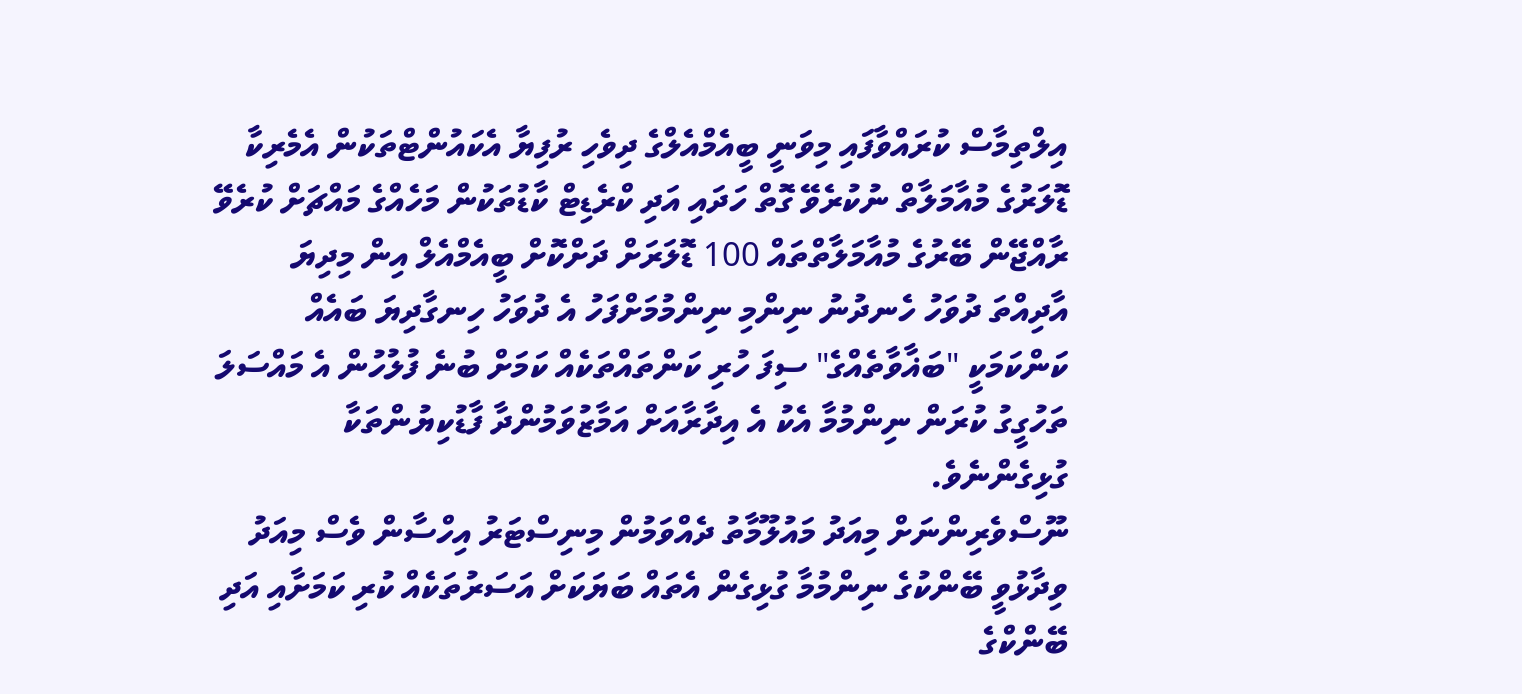އިލްތިމާސް ކުރައްވާފައި މިވަނީ ބީއެމްއެލްގެ ދިވެހި ރުފިޔާ އެކައުންޓްތަކުން އެމެރިކާ ޑޮލަރުގެ މުއާމަލާތް ނުކުރެވޭ ގޮތް ހަދައި އަދި ކްރެޑިޓް ކާޑުތަކުން މަހެއްގެ މައްޗަށް ކުރެވޭ ރާއްޖޭން ބޭރުގެ މުއާމަލާތްތައް 100 ޑޮލަރަށް ދަށްކޮށް ބީއެމްއެލް އިން މިދިޔަ އާދިއްތަ ދުވަހު ހެނދުނު ނިންމި ނިންމުމަށްފަހު އެ ދުވަހު ހިނގާދިޔަ ބައެއް ކަންކަމަކީ "ބަޣާވާތެއްގެ" ސިފަ ހުރި ކަންތައްތަކެއް ކަމަށް ބުނެ ފުލުހުން އެ މައްސަލަ ތަހުގީގު ކުރަން ނިންމުމާ އެކު އެ އިދާރާއަށް އަމާޒުވަމުންދާ ފާޑުކިޔުންތަކާ ގުޅިގެންނެވެ.
ނޫސްވެރިންނަށް މިއަދު މައުލޫމާތު ދެއްވަމުން މިނިސްޓަރު އިހްސާން ވެސް މިއަދު ވިދާޅުވީ ބޭންކުގެ ނިންމުމާ ގުޅިގެން އެތައް ބަޔަކަށް އަސަރުތަކެއް ކުރި ކަމަށާއި އަދި ބޭންކްގެ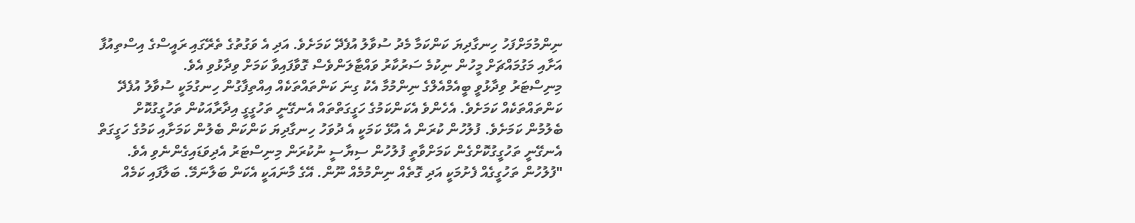ނިންމުމަށްފަހު ހިނގާދިޔަ ކަންކަމާ މެދު ސުވާލު އުފެދޭ ކަމަށެވެ. އަދި އެ ވަގުތުގެ ތެރޭގައި ރައީސްގެ އިސްތިއުފާ އަށާއި މަގުމައްޗަށް މީހުން ނިކުމެ ސަރުކާރު ވައްޓާލަންވެސް ގޮވާފައިވާ ކަމަށް ވިދާޅުވި އެވެ.
މިނިސްޓަރު ވިދާޅުވީ ބީއެމްއެލްގެ ނިންމުމާ އެކު ގިނަ ކަންތައްތަކެއް އިއްތިފާގުން ހިނގުމަކީ ސުވާލު އުފެދޭ ކަންތައްތަކެއް ކަމަށެވެ. އެހެންވެ އެކަންކަމުގެ ހަގީގަތްތައް އެނގޭނީ ތަހުގީގީ އިދާރާއަކުން ތަހުގީގުކޮށް ބެލުމުން ކަމަށެވެ. ފުލުހުން ކުރަން އެ އުޅޭ ކަމަކީ އެ ދުވަހު ހިނގާދިޔަ ކަންކަން ބެލުން ކަމަށާއި ކަމުގެ ހަގީގަތް އެނގޭނީ ތަހުގީގުކޮށްގެން ކަމަށްވާތީ ފުލުހުން ސިޔާސީ ނުކުރަން މިނިސްޓަރު އެދިވަޑައިގެންނެވި އެވެ.
"ފުލުހުން ތަހުގީގެއް ފެށުމަކީ އަދި ގޮތެއް ނިންމުމެއް ނޫން. އޭގެ މާނައަކީ އެކަން ބަލާނަމޭ. ބަލާފައި ކަމެއް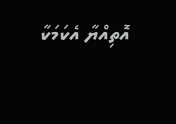އޮތިއްޔާ އެކަމަކާ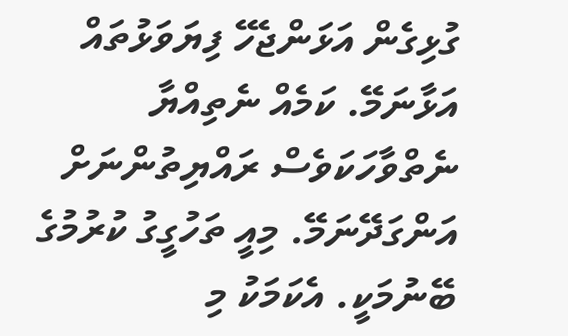ގުޅިގެން އަޅަންޖެހޭ ފިޔަވަޅުތައް އަޅާނަމޭ. ކަމެއް ނެތިއްޔާ ނެތްވާހަކަވެސް ރައްޔިތުންނަށް އަންގަދޭނަމޭ. މިއީ ތަހުގީގު ކުރުމުގެ ބޭނުމަކީ. އެކަމަކު މި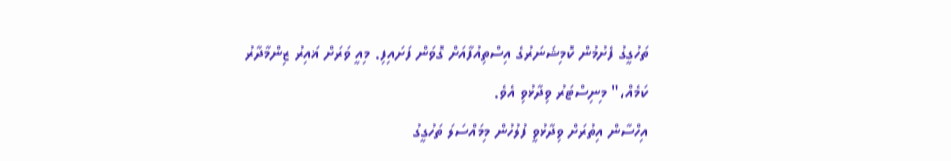ތަހުގީގު ފެށުމުން ކޮމިޝަނަރުގެ އިސްތިއުފާއަށް ގޮވަން ފަށައިފި. މިއީ ވަރަށް ޣައިރު ޒިންމާދާރު ކަމެއް،" މިނިސްޓަރު ވިދާޅުވި އެވެ.
އިހްސާން އިތުރަށް ވިދާޅުވީ ފުލުހުން މިމައްސަލަ ތަހުގީގު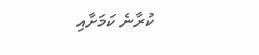ކުރާނެ ކަމަށާއި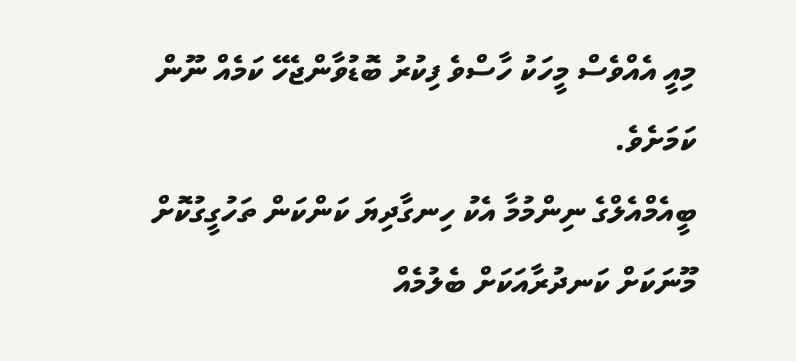މިއީ އެއްވެސް މީހަކު ހާސްވެ ފިކުރު ބޮޑުވާންޖެހޭ ކަމެއް ނޫން ކަމަށެވެ.
ބީއެމްއެލްގެ ނިންމުމާ އެކު ހިނގާދިޔަ ކަންކަން ތަހުގީގުކޮށް މޫނަކަށް ކަނދުރާއަކަށް ބެލުމެއް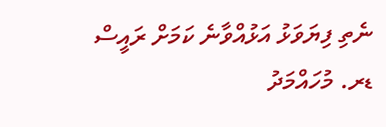ނެތި ފިޔަވަޅު އަޅުއްވާނެ ކަމަށް ރައީސް ޑރ. މުހައްމަދު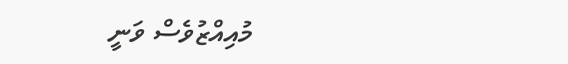މުއިއްޒުވެސް ވަނީ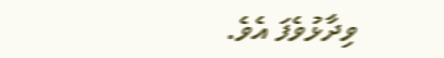ވިދާޅުވެފަ އެވެ.